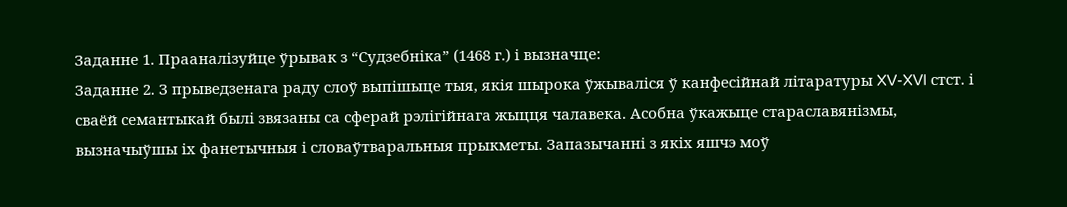Заданне 1. Прааналізуйце ўрывак з “Судзебніка” (1468 г.) і вызначце:
Заданне 2. З прыведзенага раду слоў выпішыце тыя, якія шырока ўжываліся ў канфесійнай літаратуры XV-XVI стст. і сваёй семантыкай былі звязаны са сферай рэлігійнага жыцця чалавека. Асобна ўкажыце стараславянізмы, вызначыўшы іх фанетычныя і словаўтваральныя прыкметы. Запазычанні з якіх яшчэ моў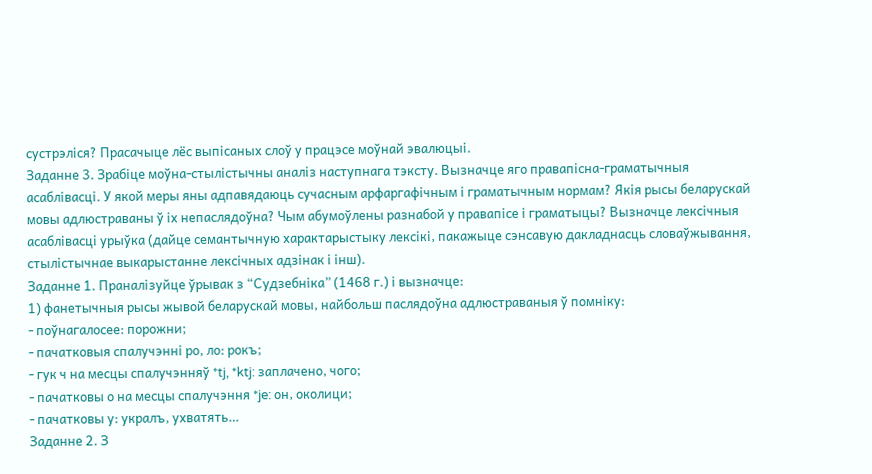сустрэліся? Прасачыце лёс выпісаных слоў у працэсе моўнай эвалюцыі.
Заданне 3. Зрабіце моўна-стылістычны аналіз наступнага тэксту. Вызначце яго правапісна-граматычныя асаблівасці. У якой меры яны адпавядаюць сучасным арфаргафічным і граматычным нормам? Якія рысы беларускай мовы адлюстраваны ў іх непаслядоўна? Чым абумоўлены разнабой у правапісе і граматыцы? Вызначце лексічныя асаблівасці урыўка (дайце семантычную характарыстыку лексікі, пакажыце сэнсавую дакладнасць словаўжывання, стылістычнае выкарыстанне лексічных адзінак і інш).
Заданне 1. Праналізуйце ўрывак з “Судзебніка” (1468 г.) і вызначце:
1) фанетычныя рысы жывой беларускай мовы, найбольш паслядоўна адлюстраваныя ў помніку:
- поўнагалосее: порожни;
- пачатковыя спалучэнні ро, ло: рокъ;
- гук ч на месцы спалучэнняў *tj, *ktj: заплачено, чого;
- пачатковы о на месцы спалучэння *je: он, околици;
- пачатковы у: укралъ, ухватять…
Заданне 2. З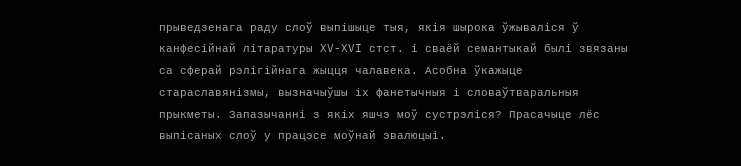прыведзенага раду слоў выпішыце тыя, якія шырока ўжываліся ў канфесійнай літаратуры XV-XVI стст. і сваёй семантыкай былі звязаны са сферай рэлігійнага жыцця чалавека. Асобна ўкажыце стараславянізмы, вызначыўшы іх фанетычныя і словаўтваральныя прыкметы. Запазычанні з якіх яшчэ моў сустрэліся? Прасачыце лёс выпісаных слоў у працэсе моўнай эвалюцыі.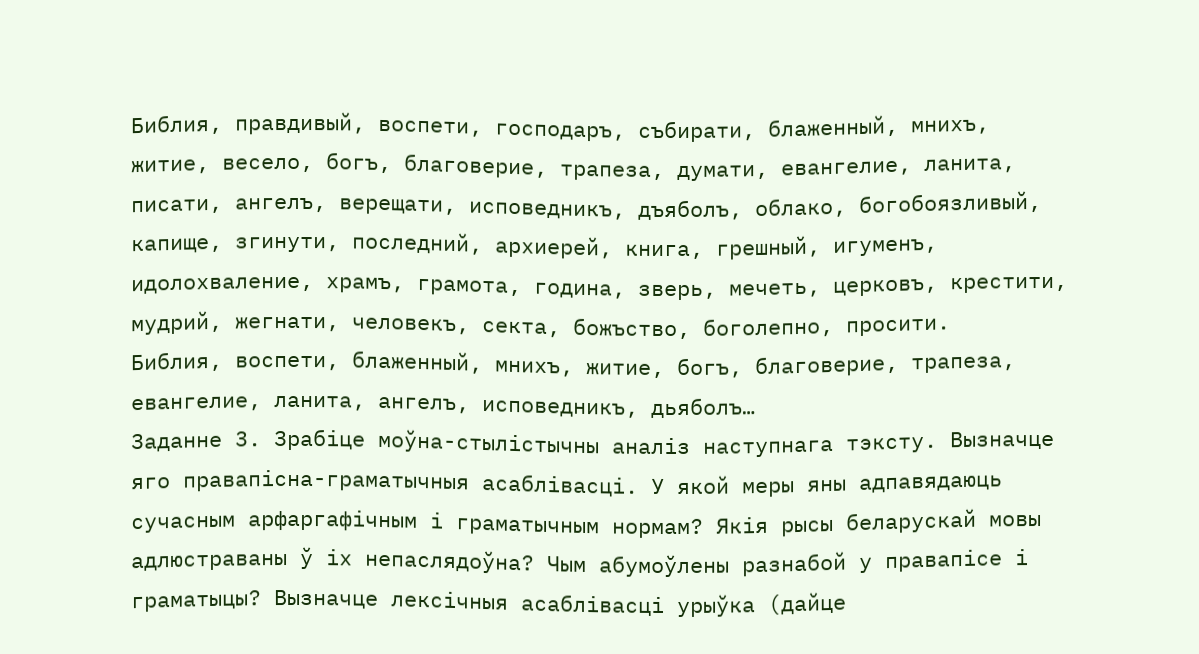Библия, правдивый, воспети, господаръ, събирати, блаженный, мнихъ, житие, весело, богъ, благоверие, трапеза, думати, евангелие, ланита, писати, ангелъ, верещати, исповедникъ, дъяболъ, облако, богобоязливый, капище, згинути, последний, архиерей, книга, грешный, игуменъ, идолохваление, храмъ, грамота, година, зверь, мечеть, церковъ, крестити, мудрий, жегнати, человекъ, секта, божъство, боголепно, просити.
Библия, воспети, блаженный, мнихъ, житие, богъ, благоверие, трапеза, евангелие, ланита, ангелъ, исповедникъ, дьяболъ…
Заданне 3. Зрабіце моўна-стылістычны аналіз наступнага тэксту. Вызначце яго правапісна-граматычныя асаблівасці. У якой меры яны адпавядаюць сучасным арфаргафічным і граматычным нормам? Якія рысы беларускай мовы адлюстраваны ў іх непаслядоўна? Чым абумоўлены разнабой у правапісе і граматыцы? Вызначце лексічныя асаблівасці урыўка (дайце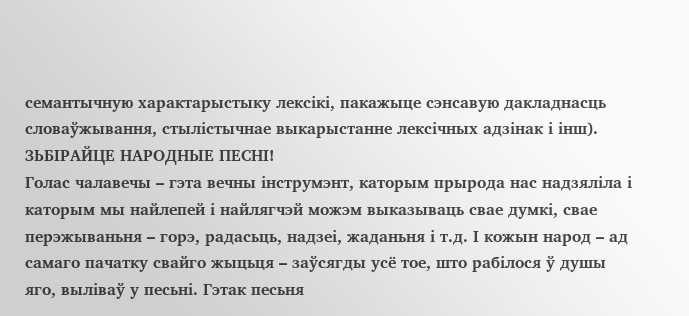семантычную характарыстыку лексікі, пакажыце сэнсавую дакладнасць словаўжывання, стылістычнае выкарыстанне лексічных адзінак і інш).
ЗЬБІРАЙЦЕ НАРОДНЫЕ ПЕСНІ!
Голас чалавечы – гэта вечны інструмэнт, каторым прырода нас надзяліла і каторым мы найлепей і найлягчэй можэм выказываць свае думкі, свае перэжываньня – горэ, радасьць, надзеі, жаданьня і т.д. І кожын народ – ад самаго пачатку свайго жыцьця – заўсягды усё тое, што рабілося ў душы яго, выліваў у песьні. Гэтак песьня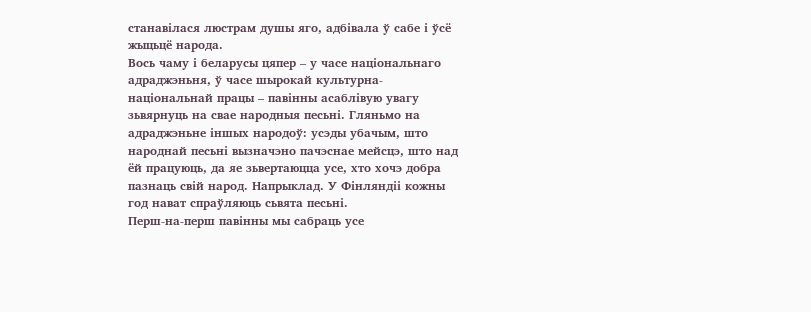станавілася люстрам душы яго, адбівала ў сабе і ўсё жыцьцё народа.
Вось чаму і беларусы цяпер – у часе національнаго адраджэньня, ў часе шырокай культурна-національнай працы – павінны асаблівую увагу зьвярнуць на свае народныя песьні. Гляньмо на адраджэньне іншых народоў: усэды убачым, што народнай песьні вызначэно пачэснае мейсцэ, што над ёй працуюць, да яе зьвертаюцца усе, хто хочэ добра пазнаць свій народ. Напрыклад. У Фінляндіі кожны год нават спраўляюць сьвята песьні.
Перш-на-перш павінны мы сабраць усе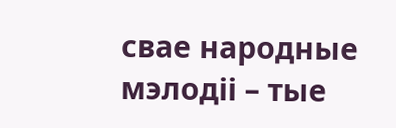свае народные мэлодіі – тые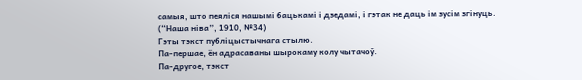самыя, што пеяліся нашымі бацькамі і дзедамі, і гэтак не даць ім зусім згінуць.
(“Наша ніва”, 1910, №34)
Гэты тэкст публіцыстычнага стылю.
Па-першае, ён адрасаваны шырокаму колу чытачоў.
Па-другое, тэкст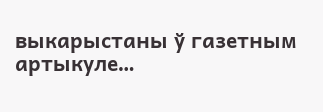выкарыстаны ў газетным артыкуле…